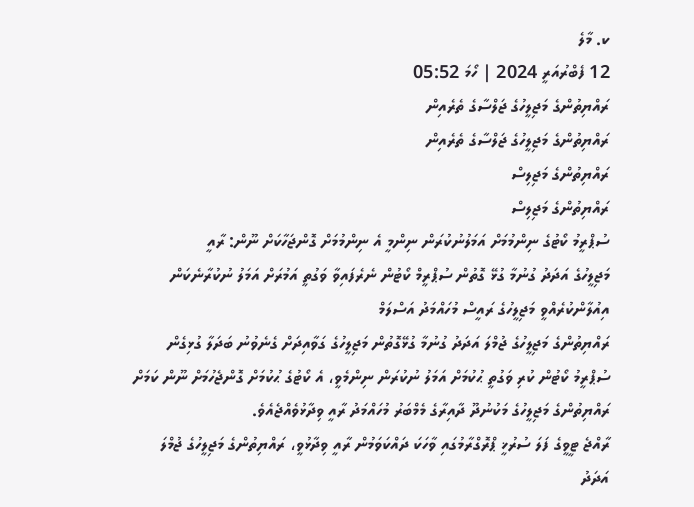ކ. މާލެ
12 ފެބްރުއަރީ 2024 | ހޯމަ 05:52
ރައްޔިތުންގެ މަޖިލީހުގެ ޖަލްސާގެ ތެރެއިން
ރައްޔިތުންގެ މަޖިލީހުގެ ޖަލްސާގެ ތެރެއިން
ރައްޔިތުންގެ މަޖިލިސް
ރައްޔިތުންގެ މަޖިލިސް
ސުޕްރީމު ކޯޓުގެ ނިންމުމަށް އަމަލުނުކުރަން ނިންމީ އެ ނިންމުމަށް ގޮންޖަހާކަށް ނޫން: ރާއީ
މަޖިލީހުގެ އަދަދު ގުނުމާ ގުޅޭ ގޮތުން ސުޕްރީމް ކޯޓުން ނެރެފައިވާ ވަގުތީ އަމުރަށް އަމަލު ނުކުރާނެކަން އިއުލާންކުރެއްވީ މަޖިލީހުގެ ރައީސް މުހައްމަދު އަސްލަމް
ރައްޔިތުންގެ މަޖިލީހުގެ ޖުމްލަ އަދަދު ގުނުމާ ގުޅޭގޮތުން މަޖިލީހުގެ ގަވާއިދަށް ގެނެވުނު ބަދަލާ ގުޅިގެން ސުޕްރީމު ކޯޓުން ކުރި ވަގުތީ ޙުކުމަށް އަމަލު ނުކުރަން ނިންމެވީ، އެ ކޯޓުގެ ޙުކުމަށް ގޮންޖެހުމަށް ނޫން ކަމަށް ރައްޔިތުންގެ މަޖިލީހުގެ މަކުނުދޫ ދާއިރާގެ މެމްބަރު މުހައްމަދު ރާއީ ވިދާޅުވެއްޖެއެވެ.
ރާއްޖެ ޓީވީގެ ފަލަ ސުރުޚީ ޕްރޮގްރާމުގައި ވާހަކަ ދައްކަވަމުން ރާއީ ވިދާޅުވީ، ރައްޔިތުންގެ މަޖިލީހުގެ ޖުމްލަ އަދަދު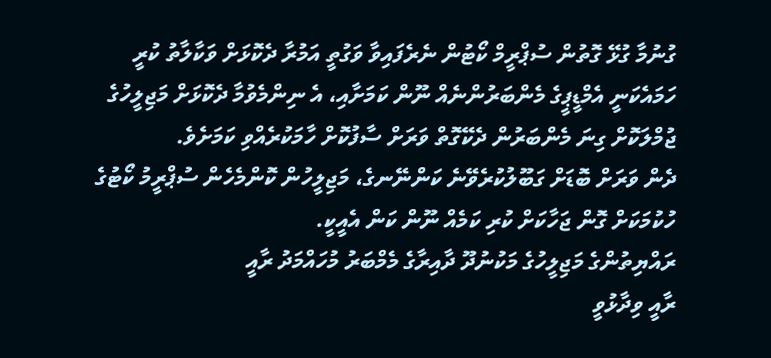ގުނުމާ ގުޅޭ ގޮތުން ސުޕްރީމް ކޯޓުން ނެރެފައިވާ ވަގުތީ އަމުރާ ދެކޮޅަށް ވަކާލާތު ކުރީ ހަމައެކަނީ އެމްޑީޕީގެ މެންބަރުންނެއް ނޫން ކަމަށާއި، އެ ނިންމެވުމާ ދެކޮޅަށް މަޖިލީހުގެ ޖުމްލަކޮށް ގިނަ މެންބަރުން ދެކޭގޮތް ވަރަށް ސާފުކޮށް ހާމަކުރެއްވި ކަމަށެވެ.
ދެން ވަރަށް ބޮޑަށް ގަބޫލުކުރެވޭނެ ކަންނޭނގެ، މަޖިލީހުން ކޮންމެހެން ސުޕްރީމު ކޯޓުގެ ހުކުމަކަށް ގޮން ޖަހާކަށް ކުރި ކަމެއް ނޫން ކަން އެއީކީ.
ރައްޔިތުންގެ މަޖިލީހުގެ މަކުނުދޫ ދާއިރާގެ މެމްބަރު މުހައްމަދު ރާއީ
ރާއީ ވިދާޅުވީ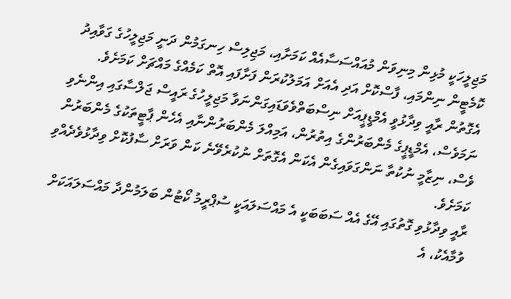މަޖިލީހަކީ މުޅިން މިނިވަން މުއައްސަސާއެއް ކަމަށާއި، މަޖިލިސް ހިނގަމުން ދަނީ މަޖިލީހުގެ ގަވާއިދު ކޮމެޓީން ނިންމައި، ފާސްކޮށް އަދި އެއަށް އަމަލުކުރަން ފަށާފައި އޮތް ކަމެއްގެ މައްޗަށް ކަމަށެވެ.
އެގޮތުން ރާއީ ވިދާޅުވީ އެމްޑީޕީއަށް ނިސްބަތްވެވަޑައިގަންނަވާ މަޖިލީހުގެ ރައީސް ޖަލްސާގައި އިންނެވި ނަމަވެސް، އެމްޑީޕީގެ މެންބަރުންގެ އިތުރުން، އަމިއްލަ މެންބަރުންނާއި އެހެން ޕާޓީތަކުގެ މެންބަރުން ވެސް، ނިޒާމީ ނުކުތާ ނަންގަވައިގެން އެކަން އެގޮތަށް ނުކުރެވޭނެ ކަން ވަރަށް ސާފުކޮށް ވިދާޅުވެދެއްވި ކަމަށެވެ.
ރާއީ ވިދާޅުވި ގޮތުގައި އޭގެ އެއް ސަބަބަކީ އެ މައްސަލައަކީ ސުޕްރީމު ކޯޓުން ބަލަމުންދާ މައްސަލައަކަށް ވުމާއެކު، އެ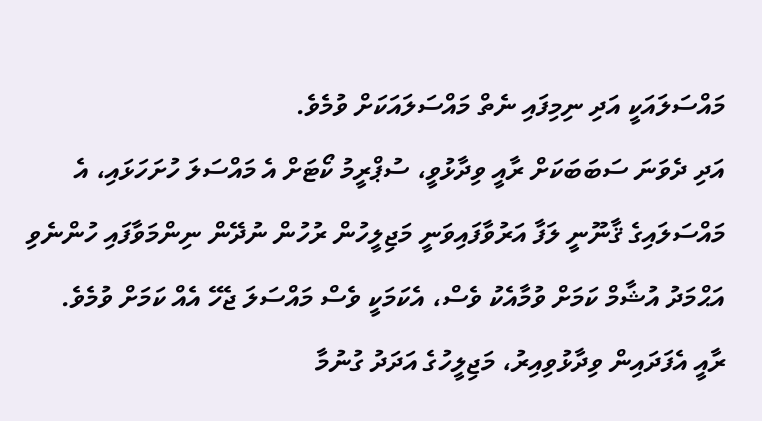މައްސަލައަކީ އަދި ނިމިފައި ނެތް މައްސަލައަކަށް ވުމެވެ.
އަދި ދެވަނަ ސަބަބަކަށް ރާއީ ވިދާޅުވީ، ސުޕްރީމު ކޯޓަށް އެ މައްސަލަ ހުށަހަޅައި، އެ މައްސަލައިގެ ޤާނޫނީ ލަފާ އަރުވާފައިވަނީ މަޖިލީހުން ރުހުން ނުދޭން ނިންމަވާފައި ހުންނެވި އަޙްމަދު އުޝާމް ކަމަށް ވުމާއެކު ވެސް، އެކަމަކީ ވެސް މައްސަލަ ޖެހޭ އެއް ކަމަށް ވުމެވެ.
ރާއީ އެފަދައިން ވިދާޅުވިއިރު، މަޖިލީހުގެ އަދަދު ގުނުމާ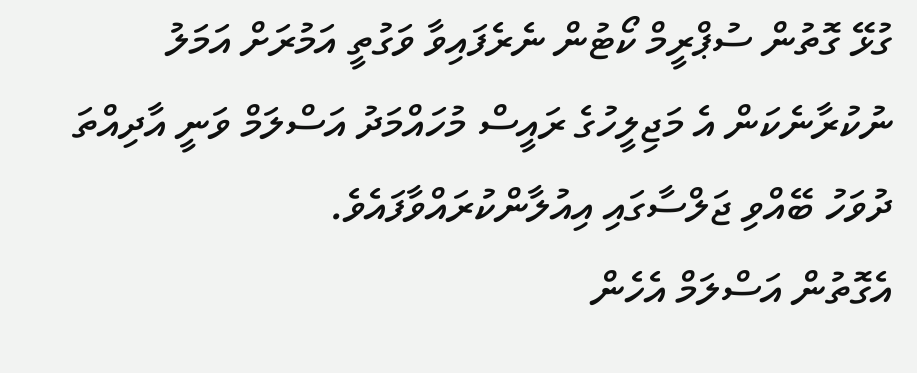ގުޅޭ ގޮތުން ސުޕްރީމް ކޯޓުން ނެރެފައިވާ ވަގުތީ އަމުރަށް އަމަލު ނުކުރާނެކަން އެ މަޖިލީހުގެ ރައީސް މުހައްމަދު އަސްލަމް ވަނީ އާދިއްތަ ދުވަހު ބޭއްވި ޖަލްސާގައި އިއުލާންކުރައްވާފައެވެ.
އެގޮތުން އަސްލަމް އެހެން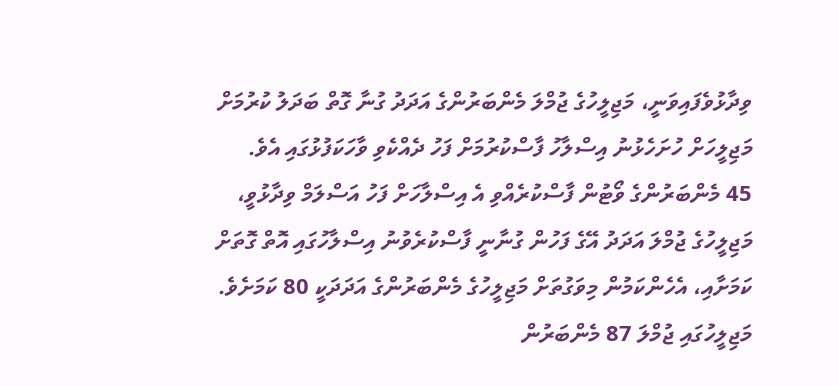ވިދާޅުވެފައިވަނީ، މަޖިލީހުގެ ޖުމްލަ މެންބަރުންގެ އަދަދު ގުނާ ގޮތް ބަދަލު ކުރުމަށް މަޖިލީހަށް ހުށަހެޅުނު އިސްލާހު ފާސްކުރުމަށް ފަހު ދެއްކެވި ވާހަކަފުޅުގައި އެވެ.
45 މެންބަރުންގެ ވޯޓުން ފާސްކުރެއްވި އެ އިސްލާހަށް ފަހު އަސްލަމް ވިދާޅުވީ، މަޖިލީހުގެ ޖުމްލަ އަދަދު އޭގެ ފަހުން ގުނާނީ ފާސްކުރެވުނު އިސްލާހުގައި އޮތް ގޮތަށް ކަމަށާއި، އެހެންކަމުން މިވަގުތަށް މަޖިލީހުގެ މެންބަރުންގެ އަދަދަކީ 80 ކަމަށެވެ.
މަޖިލީހުގައި ޖުމްލަ 87 މެންބަރުން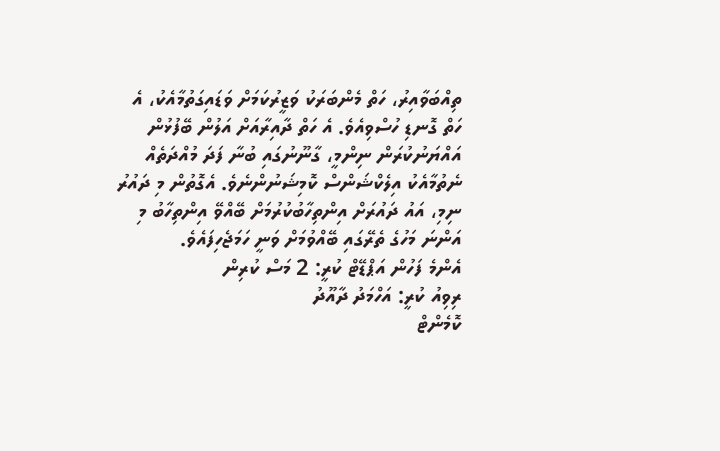ތިއްބަވާއިރު، ހަތް މެންބަރަކު ވަޒީރުކަމަށް ވަޑައިގަތުމާއެކު، އެ ހަތް ގޮނޑި ހުސްވިއެވެ. އެ ހަތް ދާއިރާއަށް އަލުން ބޭފުޅުން އައްޔަނުކުރަން ނިންމީ، ގާނޫނުގައި ބުނާ ފަދަ މުއްދަތެއް ނެތުމާއެކު އިލެކްޝަންސް ކޮމިޝަނުންނެވެ. އެގޮތުން މި ދައުރު ނިމި، އައު ދައުރަށް އިންތިހާބުކުރުމަށް ބޭއްވޭ އިންތިހާބު މި އަންނަ މަހުގެ ތެރޭގައި ބޭއްވުމަށް ވަނީ ހަމަޖެހިފައެވެ.
އެންމެ ފަހުން އަޕްޑޭޓް ކުރީ: 2 މަސް ކުރިން
ރިވިއު ކުރީ: އަހްމަދު ދާއޫދު
ކޮމެންޓް